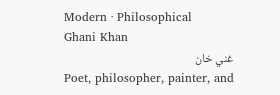Modern · Philosophical
Ghani Khan
غني خان
Poet, philosopher, painter, and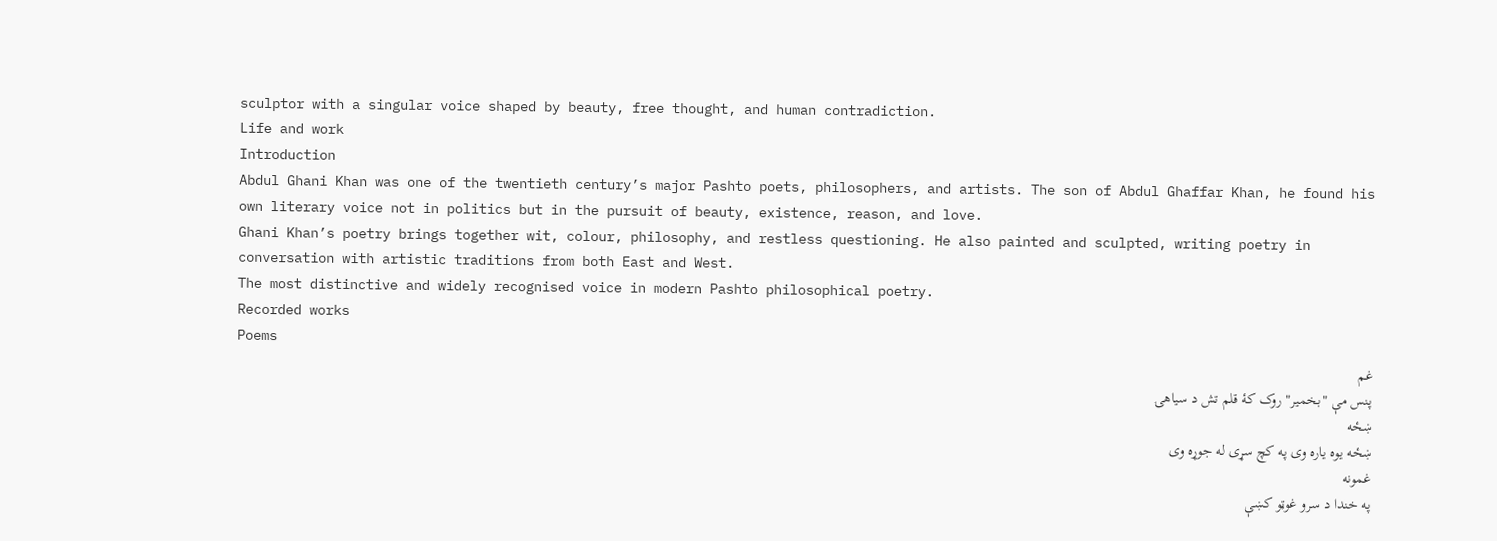sculptor with a singular voice shaped by beauty, free thought, and human contradiction.
Life and work
Introduction
Abdul Ghani Khan was one of the twentieth century’s major Pashto poets, philosophers, and artists. The son of Abdul Ghaffar Khan, he found his own literary voice not in politics but in the pursuit of beauty, existence, reason, and love.
Ghani Khan’s poetry brings together wit, colour, philosophy, and restless questioning. He also painted and sculpted, writing poetry in conversation with artistic traditions from both East and West.
The most distinctive and widely recognised voice in modern Pashto philosophical poetry.
Recorded works
Poems
غم
پنس مې "بخمير" روک کۀ قلم تش د سياهۍ
ښځه
ښځه يوه ياره وی په کچ سړی له جوړه وی
غمونه
په خندا د سرو غوټو کښې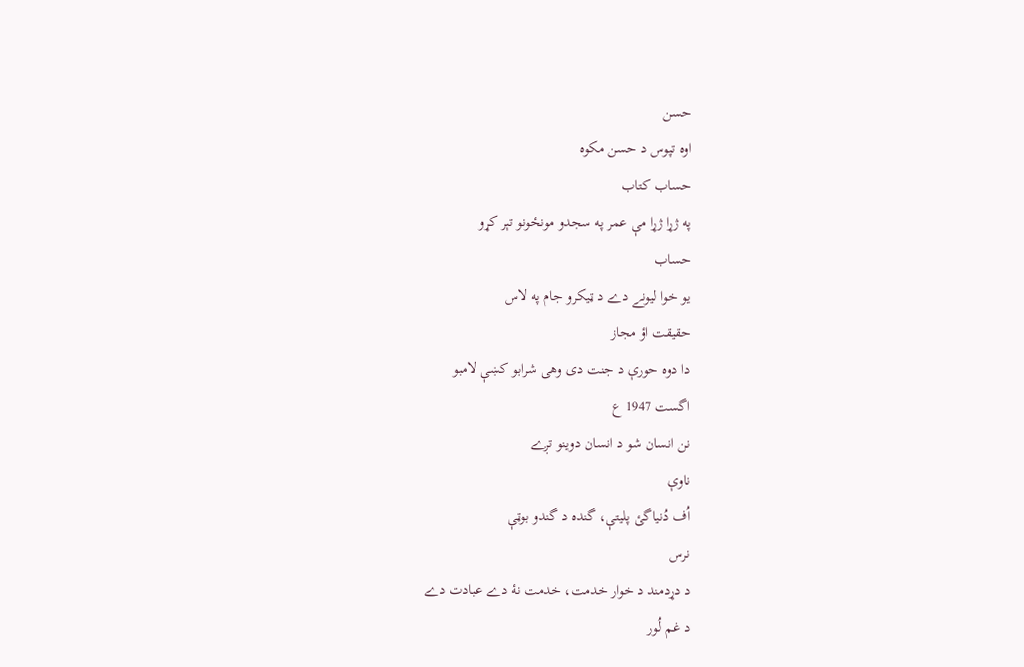حسن
اوه تپوس د حسن مکوه
حساب کتاب
په ژړا ژړا مې عمر په سجدو مونځونو تېر کړو
حساب
يو خوا ليونے دے د ټيکرو جام په لاس
حقيقت اؤ مجاز
دا دوه حورې د جنت دی وهی شرابو کښې لامبو
اگست 1947 ع
نن انسان شو د انسان دوينو تږے
ناوې
اُف دُنياگئ پليتې، گنده د گندو بوټې
نرس
د دړدمند د خوار خدمت، خدمت نۀ دے عبادت دے
د غم لُور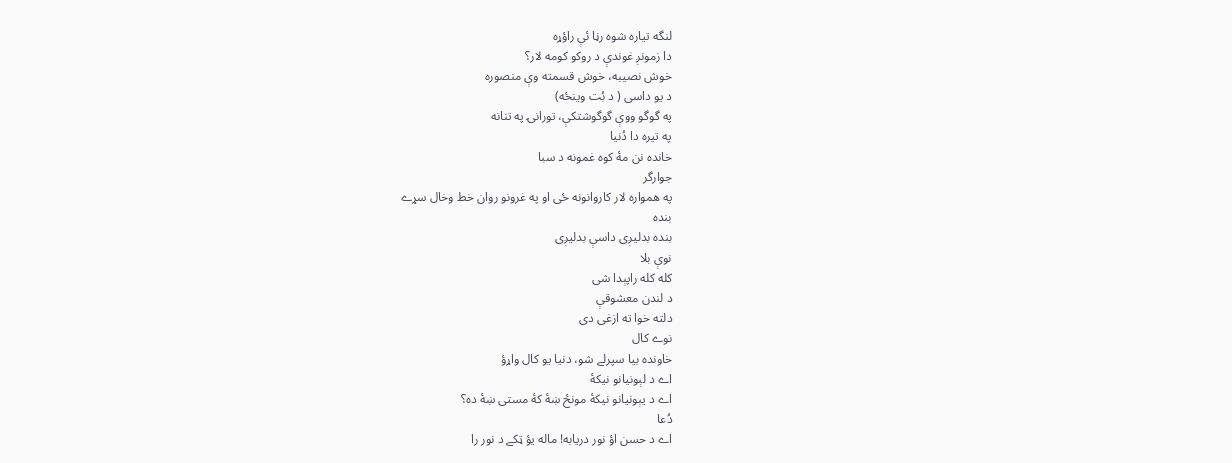لنگه تياره شوه رڼا ئې راؤړه
دا زمونږ غوندې د روکو کومه لار؟
خوش نصيبه، خوش قسمته وې منصوره
د يو داسی ( د بُت وينځه)
په گوگو ووې گوگوشتکې، تورانۍ په تنانه
په تيره دا دُنيا
خانده نن مۀ کوه غمونه د سبا
جوارگر
په همواره لار کاروانونه ځی او په غرونو روان خط وخال سړے
بنده
بنده بدليږی داسې بدليږی
نوې بلا
کله کله راپېدا شی
د لندن معشوقې
دلته خوا ته ازغی دی
نوے کال
خاونده بيا سپرلے شو، دنيا يو کال واړؤ
اے د لېونيانو نيکۀ
اے د يېونيانو نيکۀ مونځ ښۀ کۀ مستی ښۀ ده؟
دُعا
اے د حسن اؤ نور دريابه! ماله يؤ ټکے د نور را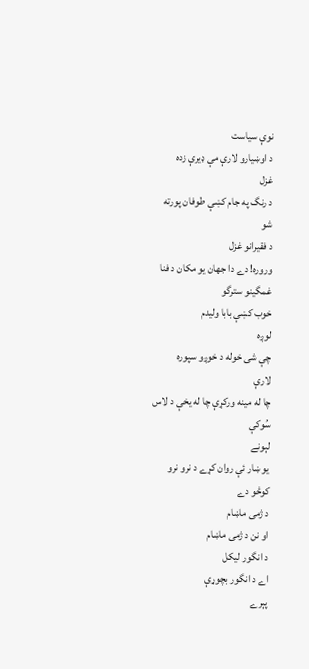نوې سياست
د اوښيارو لارې مې ډيرې زده
غزل
د رنگ په جام کښې طوفان پورته شو
د فقيرانو غزل
وروره! دے دا جهان يو مکان د فنا
غمگينو سترگو
خوب کښې بابا وليدم
لوږه
چې شی خوله د خوږو سپوره
لارې
چا له مينه ورکړې چا له يخې د لاس سُوکې
لېونے
يو ښار ئې روان کړے د نرو نرو کوڅو دے
د ژمی ماښام
او نن د ژمی ماښام
د انگور ليکل
اے د انگور بچوړې
پېرے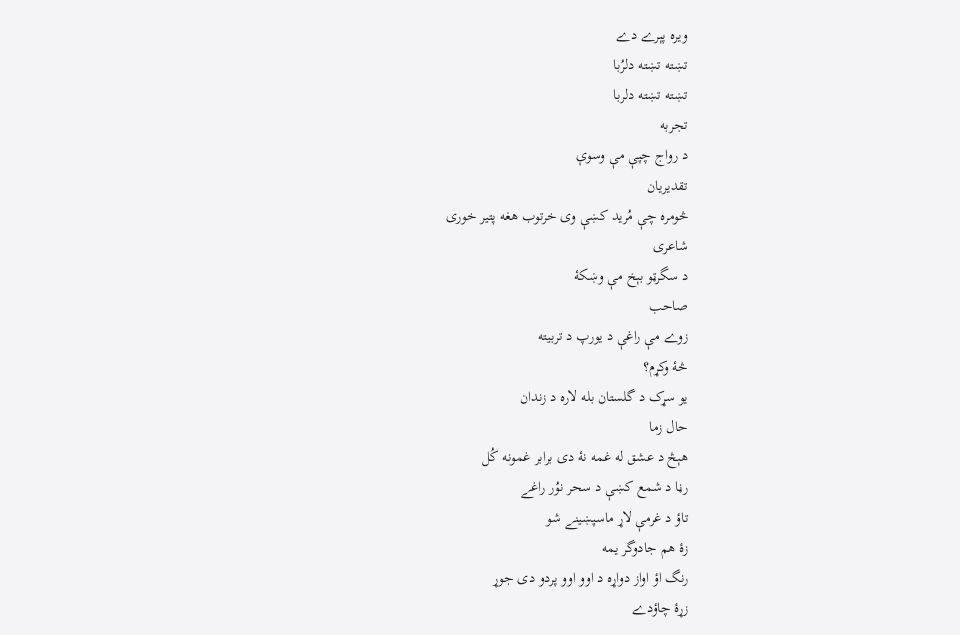ويره پېرے دے
تښته تښته دلرُبا
تښته تښته دلربا
تجربه
د رواج چپې مې وسوې
تقديريان
څومره چې مُريد کښې وی خرتوب هغه پتير خوری
شاعری
د سگرټو بېخ مې وښکۀ
صاحب
زوے مې راغې د يورپ د تربيته
څۀ وکړم؟
يو سړک د گلستان بله لاره د زندان
حال زما
هېڅ د عشق له غمه نۀ دی برابر غمونه کُل
رڼا د شمع کښې د سحر نوُر راغے
تاؤ د غرمې لاړ ماسپښينے شو
زۀ هم جادوگر يمه
رنگ اؤ اواز دواړه د اوو اوو پردو دی جوړ
زړۀ چاؤدے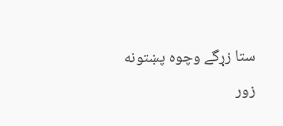ستا زړگے وچوه پښتونه
زور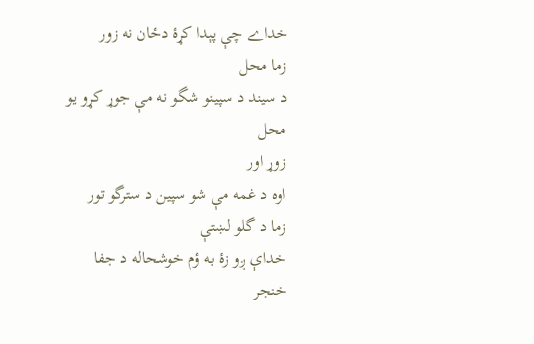خداے چې پېدا کړۀ دځان نه زور
زما محل
د سيند د سپينو شگو نه مې جوړ کړو يو محل
زوړ اور
اوه د غمه مې شو سپين د سترگو تور
زما د گلو لښتې
خداې ږو زۀ به ؤم خوشحاله د جفا خنجر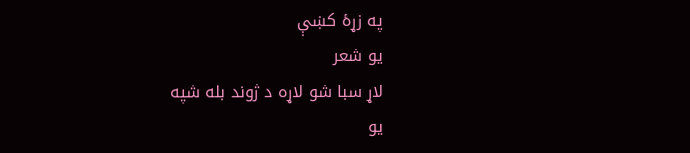په زړۀ کښې
يو شعر
لاړ سبا شو لاړه د ژوند بله شپه
يو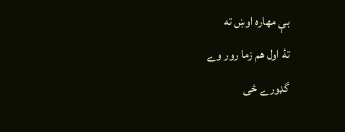بې مهاره اوښ ته
تۀ اول هم زما رور وے
گډورے ځی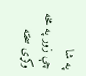په شا
چې زور په مخه وکړی سخته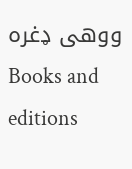ووهی ډغره
Books and editions